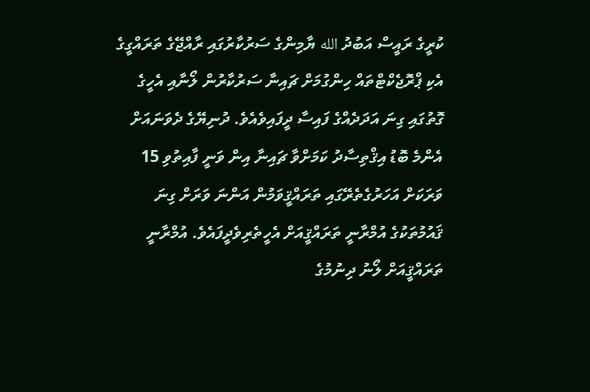ކުރީގެ ރައީސް އަބުދު الله ޔާމިންގެ ސަރުކާރުގައި ރާއްޖޭގެ ތަރައްގީގެ އެކި ޕްރޮޖެކްޓްތައް ހިންގުމަށް ޗައިނާ ސަރުކާރުން ލޯނާއި އެހީގެ ގޮތުގައި ގިނަ އަދަދެއްގެ ފައިސާ ދީފައިވެއެވެ. ދުނިޔޭގެ ދެވަނައަށް އެންމެ ބޮޑު އިޤްތިސާދު ކަމަށްވާ ޗައިނާ އިން ވަނީ ފާއިތުވި 15 ވަރަކަށް އަހަރުގެތެރޭގައި ތަރައްޤީވަމުން އަންނަ ވަރަށް ގިނަ ޤައުމުތަކުގެ އުމްރާނީ ތަރައްޤީއަށް އެހީތެރިވެދީފައެވެ. އުމްރާނީ ތަރައްޤީއަށް ލޯނު ދިނުމުގެ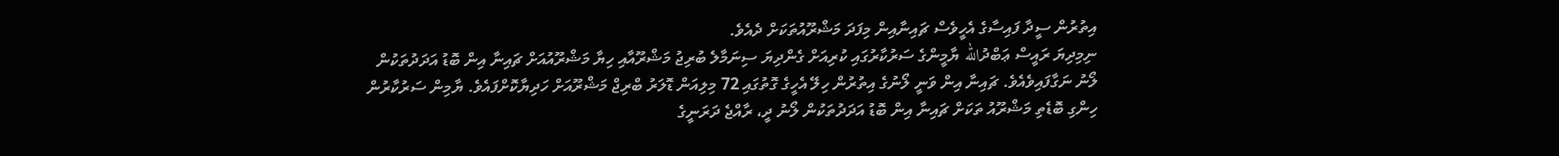އިތުރުން ސީދާ ފައިސާގެ އެހީވެސް ޗައިނާއިން މިފަދަ މަޝްރޫއުތަކަށް ދެއެވެ.
ނިމިދިޔަ ރައީސް ޢަބްދުالله ޔާމީންގެ ސަރުކާރުގައި ކުރިއަށް ގެންދިޔަ ސިނަމާލެ ބުރިޖު މަޝްރޫއާއި ހިޔާ މަޝްރޫއުއަށް ޗައިނާ އިން ބޮޑު އަދަދުތަކުން ލޯނު ނަގާފައިވެއެވެ. ޗައިނާ އިން ވަނީ ލޯނުގެ އިތުރުން ހިލޭ އެހީގެ ގޮތުގައި 72 މިލިއަން ޑޮލަރު ބްރިޖް މަޝްރޫއަށް ހަދިޔާކޮށްފައެވެ. ޔާމިން ސަރުކާރުން ހިންގި ބޮޑެތި މަޝްރޫއު ތަކަށް ޗައިނާ އިން ބޮޑު އަދަދުތަކުން ލޯނު ދީ، ރާއްޖެ ދަރަނީގެ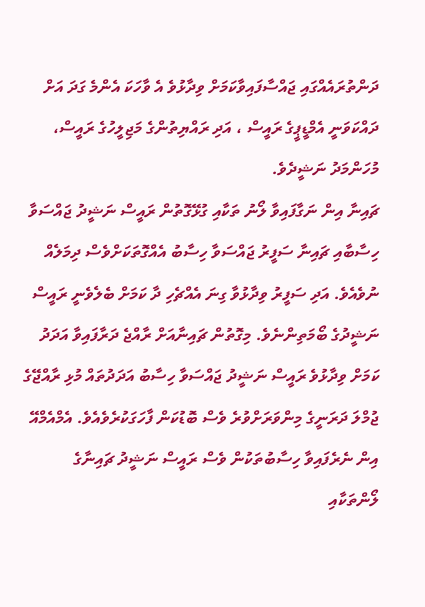ދަންތުރައެއްގައި ޖައްސާފައިވާކަމަށް ވިދާޅުވެ އެ ވާހަކަ އެންމެ ގަދަ އަށް ދައްކަވަނީ އެމްޑީޕީގެ ރައީސް ، އަދި ރައްޔިތުންގެ މަޖިލީހުގެ ރައީސް، މުހަންމަދު ނަޝީދެވެ.
ޗައިނާ އިން ނަގާފައިވާ ލޯނު ތަކާއި ގުޅޭގޮތުން ރައީސް ނަޝީދު ޖައްސަވާ ހިސާބާއި ޗައިނާ ސަފީރު ޖައްސަވާ ހިސާބު އެއްގޮތަކަށްވެސް ދިމަލެއް ނުވެއެވެ. އަދި ސަފީރު ވިދާޅުވާ ގިނަ އެއްޗެހި ދާ ކަމަށް ބެލެވެނީ ރައީސް ނަޝީދުގެ ބޯމަތިންނެވެ. މިގޮތުން ޗައިނާއަށް ރާއްޖެ ދަރާފައިވާ އަދަދު ކަމަށް ވިދާޅުވެ ރައީސް ނަޝީދު ޖައްސަވާ ހިސާބު އަދަދުތައް މުޅި ރާއްޖޭގެ ޖުމްލަ ދަރަނީގެ މިންވަރަށްވުރެ ވެސް ބޮޑުކަން ފާހަގަކުރެވެއެވެ. އެމްއެމްއޭ އިން ނެރެފައިވާ ހިސާބުތަކުން ވެސް ރައީސް ނަޝީދު ޗައިނާގެ ލޯންތަކާއި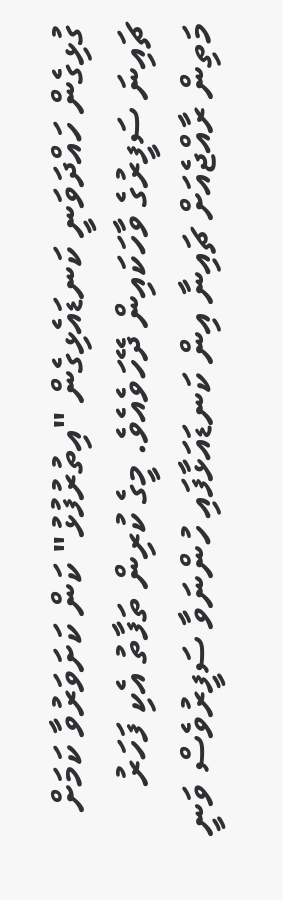ގުޅިގެން ހައްދަވަނީ ކަނޑައެޅިގެން "އިތުރުފުޅު" ކަން ކަށަވަރުވާ ކަމަށް ޗައިނަ ސަފީރުގެ ވާހަކައިން ދޭހަވެއެވެ. މީގެ ކުރިން ތަފާތު އެކި ފަހަރު މަތިން ރާއްޖެއަށް ޗައިނާ އިން ކަނޑައަޅާފައި ހުންނަވާ ސަފީރުވެސް ވަނީ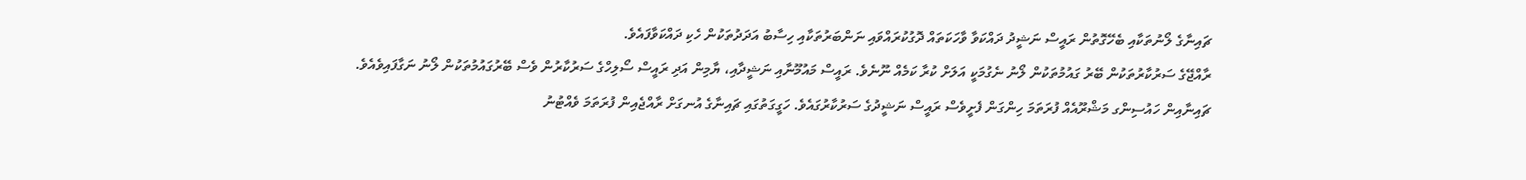ޗައިނާގެ ލޯނުތަކާއި ބެހޭގޮތުން ރައީސް ނަޝީދު ދައްކަވާ ވާހަކަތައް ދޮގުކުރައްވައި ނަންބަރުތަކާއި ހިސާބު އަދަދުތަކުން ހެކި ދައްކަވާފައެވެ.
ރާއްޖޭގެ ސަރުކާރުތަކުން ބޭރު ގައުމުތަކުން ލޯނު ނެގުމަކީ އަލަށް ކުރާ ކަމެއް ނޫނެވެ. ރައީސް މައުމޫނާއި ނަޝީދާއި، ޔާމިން އަދި ރައީސް ސޯލިހްގެ ސަރުކާރުން ވެސް ބޭރުގައުމުތަކުން ލޯނު ނަގާފައިވެއެވެ. ޗައިނާއިން ހައުސިންގ މަޝްރޫއެއް ފުރަތަމަ ހިންގަން ފެށީވެސް ރައީސް ނަޝީދުގެ ސަރުކާރުގައެވެ. ހަގީގަތުގައި ޗައިނާގެ އުނގަށް ރާއްޖެއިން ފުރަތަމަ ވެއްޓުނު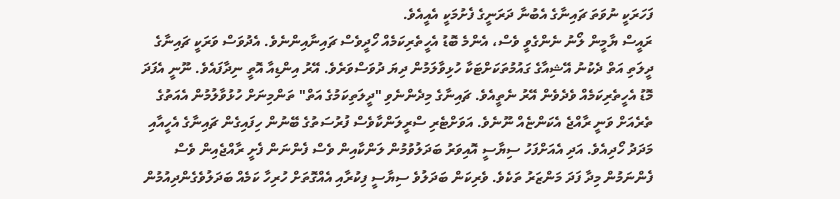ފަހަރަކީ ނުވަތަ ޗައިނާގެ އެބުނާ ދަރަނީގެ ފެށުމަކީ އެއީއެވެ.
ރައީސް ޔާމީން ލޯނު ނެންގެވީ ވެސް، އެންމެ ބޮޑު އެހީތެރިކަމެއް ހޯދީވެސް ޗައިނާއިންނެވެ. އެދުވަސް ވަރަކީ ޗައިނާގެ ދީލަތި އަތް ދެކުނު އޭޝިއާގެ ގައުމުތަކަށްޓަކާ ހުޅިވާލަމުން ދިޔަ ދުވަސްވަރެވެ. އޭރު އިންޑިއާ އޮތީ ނިދާފައެވެ. ނޫނީ އެފަދަ މޮޑު އެހީތެރިކަމެއް ވެދެވެން އޭރު ނެތީއެވެ. ޗައިނާގެ މިދެންނެވި "ދީލަތިކަމުގެ އަތް" ތަންމިނަށް ހުޅުވާލުމުން އެއަތުގެ ތެރެއަށް ވަނީ ރާއްޖެ އެކަންޏެއް ނޫނެވެ. އަވަށްޓެރި ސްރީލަންކާވެސް ފުރުސަތުގެ ބޭނުން ހިފައިގެން ޗައިނާގެ އެހީއާއި މަދަދު ހޯދިއެވެ. އަދި އެއަށްފަހު ސިޔާސީ އޮއިވަރު ބަދަލުވުމުން ލަންކާއިން ވެސް ފެންނަން ފެށީ ރާއްޖެއިން ވެސް ފެންނަމުން މިދާ ފަދަ މަންޒަރު ތަކެވެ. ވެރިކަން ބަދަލުވެ ސިޔާސީ ފިކުރާއި އެއްގޮތަށް ހުރިހާ ކަމެއް ބަދަލުވެގެންދިއުމުން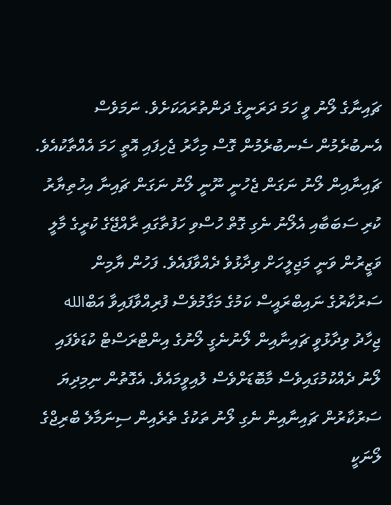ޗައިނާގެ ލޯނު ވީ ހަމަ ދަރަނީގެ ދަންތުރައަކަށެވެ. ނަމަވެސް އެނބުރެމުން ސެނބުރެމުން ގޮސް މިހާރު ޖެހިފައި އޮތީ ހަމަ އެއްތާކުއެވެ.
ޗައިނާއިން ލޯނު ނަގަން ޖެހުނީ ނޫނީ ލޯނު ނަގަން ޗައިނާ އިހުތިޔާރު ކުރި ސަބަބާއި އެލޯނު ނެގި ގޮތް ހުސްވި ހަފުތާގައި ރާއްޖޭގެ ކުރީގެ މާލީ ވަޒީރުން ވަނީ މަޖިލީހަށް ވިދާޅުވެ ދެއްވާފައެވެ. ފަހުން ޔާމިން ސަރުކާރުގެ ނައިބްރައީސް ކަމުގެ މަގާމުވެސް ފުރިއްވާފައިވާ އަބްالله ޖިހާދު ވިދާޅުވީ ޗައިނާއިން ލޯނުނެގީ ލޯނުގެ އިންޓްރަސްޓް ކުޑަވެފައި ލޯނު ދެއްކުމުގައިވެސް މާބޮޑަށްވެސް ލުއިވީމައެވެ. އެގޮތުން ނިމިދިޔަ ސަރުކާރުން ޗައިނާއިން ނެގި ލޯނު ތަކުގެ ތެރެއިން ސިނަމާލެ ބްރިޖްގެ ލޯނަކީ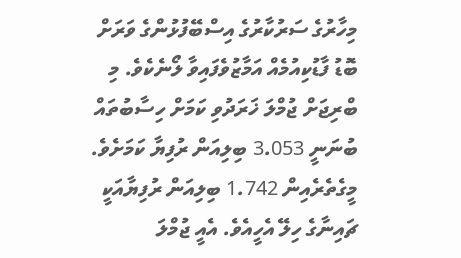މިހާރުގެ ސަރުކާރުގެ އިސްބޭފުޅުންގެ ވަރަށް ބޮޑު ފާޑުކިއުމެއް އަމާޒުވެފައިވާ ލޯނެކެވެ. މި ބްރިޖަށް ޖުމްލަ ޚަރަދުވި ކަމަށް ހިސާބުތައް ބުނަނީ 3.053 ބިލިއަން ރުފިޔާ ކަމަށެވެ. މީގެތެރެއިން 1.742 ބިލިއަން ރުފިޔާއަކީ ޗައިނާގެ ހިލޭ އެހީއެވެ. އެއީ ޖުމްލަ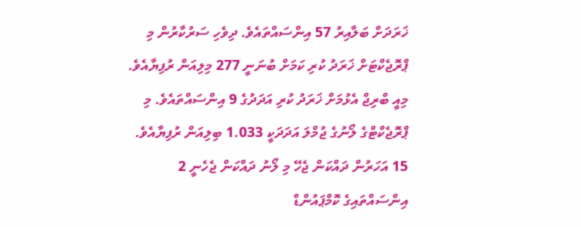ޚަރަދަށް ބަލާއިރު 57 އިންސައްތައެވެ. ދިވެހި ސަރުކާރުން މި ޕްރޮޖެކްޓަށް ޚަރަދު ކުރި ކަމަށް ބުނަނީ 277 މިލިއަން ރުފިޔާއެވެ. މިއީ ބްރިޖް އެޅުމަށް ޚަރަދު ކުރި އަދަދުގެ 9 އިންސައްތައެވެ. މި ޕްރޮޖެކްޓްގެ ލޯނުގެ ޖުމްލަ އަދަދަކީ 1.033 ބިލިއަން ރުފިޔާއެވެ. 15 އަހަރުން ދައްކަން ޖެހޭ މި ލޯނު ދައްކަން ޖެހެނީ 2 އިންސައްތައިގެ ކޮމްޕައުންޑް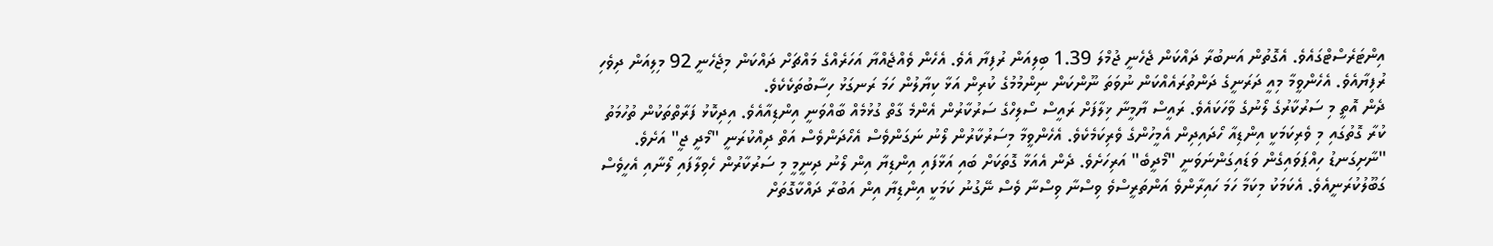އިންޓަރެސްޓްގައެވެ. އެގޮތުން އަނބުރާ ދައްކަން ޖެހެނީ ޖުމްލަ 1.39 ބިލިއަން ރުފިޔާ އެވެ. އެހެން ވެއްޖެއްޔާ އަހަރެއްގެ މައްޗަށް ދައްކަން މިޖެހެނީ 92 މިލިއަން ދިވެހި ރުފިޔާއެވެ. އެހެންވީމާ މިއީ ދަރަނީގެ ދަންތުރައެއްކަން ނުވަތަ ނޫންކަން ނިންމުމުގެ ކުރިން އަޅާ ކިޔާލުން ހަމަ ރަނގަޅު ހިސާބުތަކެކެވެ.
ދެން އޮތީ މި ސަރުކާރުގެ ލޯނުގެ ވާހަކައެވެ. ރައީސް ޔާމީނާ ޚިލާފަށް ރައީސް ސޯލިހްގެ ސަރުކާރުން އެންމެ ގާތް ގުޅުމެއް ބާއްވަނީ އިންޑިއާއެވެ. އިދިކޮޅު ފަރާތްތަކުން ތުހުމަތު ކުރާ ގޮތުގައި މި ވެރިކަމަކީ އިންޑިއާ ހޯދައިދިން އެމީހުންގެ ވެރިކަމެކެވެ. އެހެންވީމާ މިސަރުކާރުން ލޯނު ނަގަންވެސް އެހޯދަންވެސް އަތް ދިއްކުރަނީ "މޯދީ ޖީ" އަށެވެ. "ނާށިގަނޑު ހިއްޕަވައިގެން ވަޑައިގަންނަވަނީ "މޯދީބެ" އަރިހަށެވެ. ދެން އެއަޅާ ގޮތަކަށް ބައި އަޅާފައި އިންޑިޔާ އިން ލޯނު ދިނީމީ މި ސަރުކާރުން ހެވިލާފައި ލޯނާއި އެހީވެސް ގަބޫލުކުރަނީއެވެ. އެކަމަކު މިކަމާ ހަމަ ހައިރާންވެ އަންތަރީސްވެ ވިސްނާ ވިސްނާ ވެސް ނޭގުނު ކަމަކީ އިންޑިޔާ އިން އަބުރާ ދައްކާގޮތަށް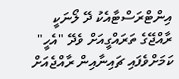އިންޓްރަސްޓާއެކު ދޭ ލޯނަކީ ރާއްޖޭގެ ތަރައްގީއަށް ވެދޭ "އެހީ" ކަމަށްވެފައި ޗައިނާއިން ރާއްޖެއަށް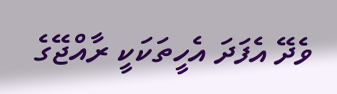ވެދޭ އެފަދަ އެހީތަކަކީ ރާއްޖޭގެ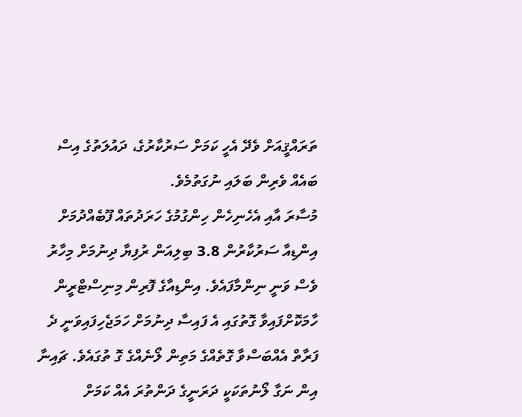ތަރައްޤީއަށް ވެދޭ އެހީ ކަމަށް ސަރުކާރުގެ، ދައުލަތުގެ އިސް ބައެއް ވެރިން ބަލައި ނުގަތުމެވެ.
މުސާރަ އާއި އެހެނިހެން ހިންގުމުގެ ހަރަދުތައް ފޫބެއްދުމަށް އިންޑިއާ ސަރުކާރުން 3.8 ބިލިއަން ރުފިޔާ ދިނުމަށް މިހާރު ވެސް ވަނީ ނިންމާފައެވެ. އިންޑިއާގެ ފޮރިން މިނިސްޓްރީން ހާމަކޮށްފައިވާ ގޮތުގައި އެ ފައިސާ ދިނުމަށް ހަމަޖެހިފައިވަނީ ދެ ފަރާތް އެއްބަސްވާ ގޮތެއްގެ މަތިން ލޯނެއްގެ ގޮ ތުގައެވެ. ޗައިނާ އިން ނަގާ ލޯނުތަކަކީ ދަރަނީގެ ދަންތުރަ އެއް ކަމަށް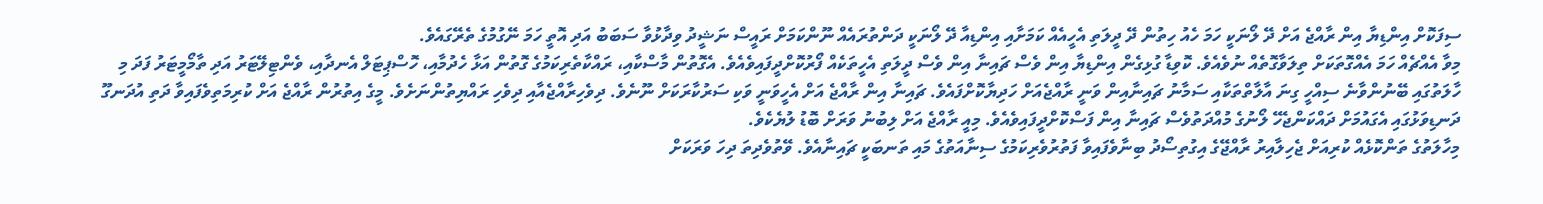ސިފަކޮށް އިންޑިޔާ އިން ރާއްޖެ އަށް ދޭ ލޯނަކީ ހަމަ ހެއު ހިތުން ދޭ ދީލަތި އެހީއެއް ކަމަށާއި އިންޑިއާ ދޭ ލޯނަކީ ދަންތުރައެއް ނޫންކަމަށް ރައީސް ނަޝީދު ވިދާޅުވާ ސަބަބު އަދި އޮތީ ހަމަ ނޭގުމުގެ ތެރޭގައެވެ.
މިވާ އެއްޗެއް ހަމަ އެއްގޮތަކަށް ތިލަވާގޮތެއް ނުވެއެވެ. ކޮވިޑާ ގުޅިގެން އިންޑިޔާ އިން ވެސް ޗައިނާ އިން ވެސް ދީލަތި އެހީތަކެއް ފޯރުކޮށްދީފައިވެއެވެ. އެގޮތުން މާސްކާއި، ރައްކާތެރިކަމުގެ ގޮތުން އަޅާ ހެދުމާއި، ހޮސްޕިޓަލް އެނދާއި، ވެންޓިލޭޓަރު އަދި ތާމޯމީޓަރު ފަދަ މި ހާލަތުގައި ބޭނުންވާނެ ސިއްހީ ގިނަ އާލާތްތަކާއި ސަމާނު ޗައިނާއިން ވަނީ ރާއްޖެއަށް ހަދިޔާކޮށްފައެވެ. ޗައިނާ އިން ރާއްޖެ އަށް އެހީވަނީ ވަކި ސަރުކާރަކަށް ނޫނެވެ. ދިވެހިރާއްޖެއާއި ދިވެހި ރައްޔިތުންނަށެވެ. މީގެ އިތުރުން ރާއްޖެ އަށް ކުރިމަތިވެފައިވާ ދަތި އުދަނގޫ ދަނޑިވަޅުގައި އެގައުމަށް ދައްކަންޖެހޭ ލޯނުގެ މުއްދަތުވެސް ޗައިނާ އިން ފަސްކޮށްދީފައިވެއެވެ. މިއީ ރާއްޖެ އަށް ލިބުނު ވަރަށް ބޮޑު ލުޔެކެވެ.
މިހާލަތުގެ ތަންކޮޅެއް ކުރިއަށް ޖެހިލާއިރު ރާއްޖޭގެ އިގުތިސޯދު ބިނާވެފައިވާ ފަތުރުވެރިކަމުގެ ސިނާއަތުގެ މައި ތަނބަކީ ޗައިނާއެވެ. ވޭތުވެދިތަ ދިހަ ވަރަކަށް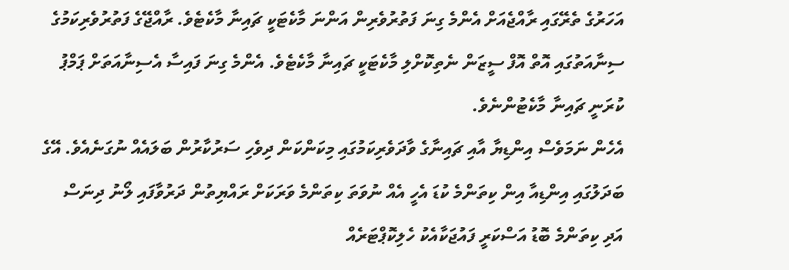އަހަރުގެ ތެރޭގައި ރާއްޖެއަށް އެންމެ ގިނަ ފަތުރުވެރިން އަންނަ މާކެޓަކީ ޗައިނާ މާކެޓެވެ. ރާއްޖޭގެ ފަތުރުވެރިކަމުގެ ސިނާއަތުގައި އޮތް އޮފް ސީޒަން ނެތިކޮށްލި މާކެޓަކީ ޗައިނާ މާކެޓެވެ. އެންމެ ގިނަ ފައިސާ އެސިނާއަތަށް ޕަމްޕު ކުރަނީ ޗައިނާ މާކެޓުންނެވެ.
އެހެން ނަމަވެސް އިންޑިޔާ އާއި ޗައިނާގެ ވާދަވެރިކަމުގައި މިކަންކަން ދިވެހި ސަރުކާރުން ބަލައެއް ނުގަނެއެވެ. އޭގެ ބަދަލުގައި އިންޑިއާ އިން ކިތަންމެ ކުޑަ އެހީ އެއް ނުވަތަ ކިތަންމެ ވަރަކަށް ރައްޔިތުން ދަރުވާފައި ލޯނު ދިނަސް އަދި ކިތަންމެ ބޮޑު އަސްކަރީ ފައުޖަކާއެކު ހެލިކޮޕްޓަރެއް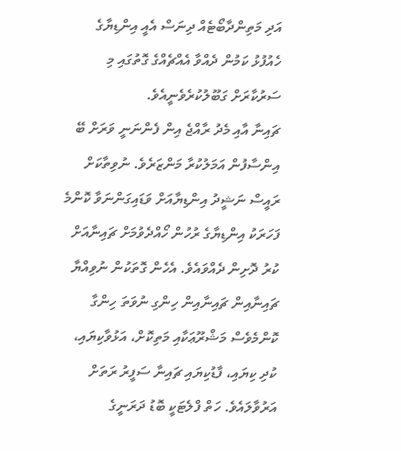އަދި މަތިންދާބޯޓެއް ދިނަސް އެއީ އިންޑިޔާގެ ހެއުފުޅު ކަމުން ދެއްވާ އެއްޗެއްގެ ގޮތުގައި މި ސަރުކާރަށް ގަބޫލުކުރެވެނީއެވެ.
ޗައިނާ އާއި މެދު ރާއްޖެ އިން ފެންނަނީ ވަރަށް ބޭ އިންސާފުން އަމަލުކުރާ މަންޒަރެވެ. ނުވިތާކަށް ރައީސް ނަޝީދު އިންޑިޔާއަށް ވަޑައިގަންނަވާ ކޮންމެ ފަހަރަކު އިންޑިޔާގެ ރުހުން ހޯއްދެވުމަށް ޗައިނާއަށް ކުރު ދޮށިން ދެއްވައެވެ. އެހެން ގޮތަކުން ނުވިއްޔާ ޗައިނާއިން ޗައިނާއިން ހިންގި ނުވަތަ ހިންގާ ކޮންމެވެސް މަޝްރޫޢަކާއި މަތިކޮށް، އަޅުވާކިޔައި، ކުދި ކިޔައި، ފާޑުކިޔައި ޗައިނާ ސަފީރު ރަތަށް އަރުވާލައެވެ. ހަތް ފްލެޓަކީ ބޮޑު ދަރަނީގެ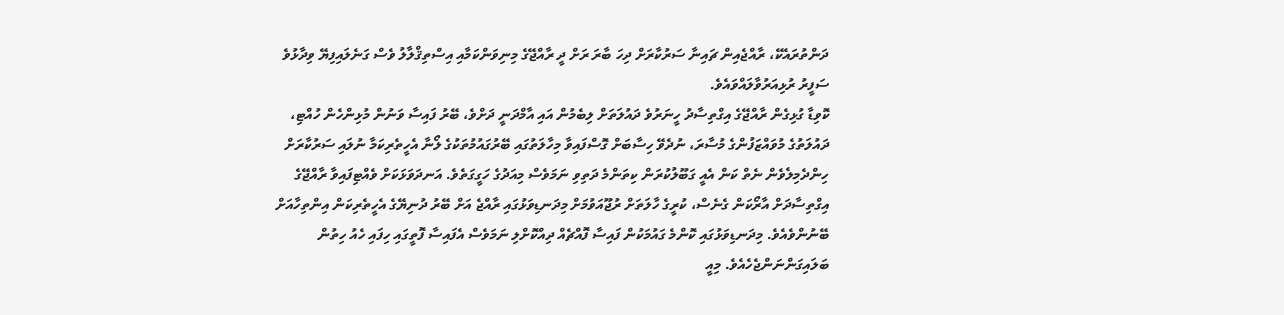ދަންތުރައެކޭ، ރާއްޖެއިން ޗައިނާ ސަރުކާރަށް ދިހަ ބާރަ ރަށް ދީ ރާއްޖޭގެ މިނިވަންކަމާއި އިސްތިޤްލާލު ވެސް ގަނެލައިފިޔޭ ވިދާޅުވެ ސަފީރު ރުޅިއަރުވާލައްވައެވެ.
ކޮވިޑާ ގުޅިގެން ރާއްޖޭގެ އިގްތިސާދު ހީނަރުވެ ދައުލަތަށް ލިބެމުން އައި އާމްދަނީ ދަށްވެ، ބޭރު ފައިސާ ވަނުން މުޅިންހެން ހުއްޓި، ދައުލަތުގެ މުވައްޒަފުންގެ މުސާރަ، ނުދެވޭ ހިސާބަށް ގޮސްފައިވާ މިހާލަތުގައި ބޭރުގައުމުތަކުގެ ލޯނާ އެހީތެރިކަމާ ނުލައި ސަރުކާރަށް ހިންދެމިލެވެން ނެތް ކަން އެއީ ގަބޫލުކުރަން ކިތަންމެ ދަތިވި ނަމަވެސް މިއަދުގެ ހަގީގަތެވެ. އަނދަވަޅަކަށް ވެއްޓިފައިވާ ރާއްޖޭގެ އިގްތިސާދަށް އާރޯކަން ގެނެސް، ކުރީގެ ހާލަތަށް ރުޖޫއަވުމަށް މިދަނޑިވަޅުގައި ރާއްޖެ އަށް ބޭރު ދުނިޔޭގެ އެހީތެރިކަން އިންތިހާއަށް ބޭނުންވެއެވެ. މިދަނޑިވަޅުގައި ކޮންމެ ގައުމަކުން ފައިސާ ފޮއްޗެއް ދިއްކޮށްލި ނަމަވެސް އެފައިސާ ފޮތީގައި ހިފައި ހެއު ހިތުން ބަލައިގަންނަންޖެހެއެވެ. މިއީ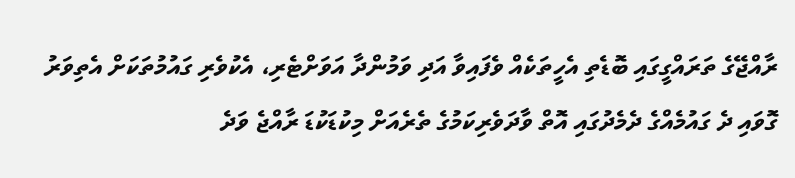ރާއްޖޭގެ ތަރައްގީގައި ބޮޑެތި އެހީތަކެއް ވެފައިވާ އަދި ވަމުންދާ އަވަށްޓެރި، އެކުވެރި ގައުމުތަކަށް އެތިވަރު ގޮވައި ދެ ގައުމެއްގެ ދެމެދުގައި އޮތް ވާދަވެރިކަމުގެ ތެރެއަށް މިކުޑަކުޑަ ރާއްޖެ ވަދެ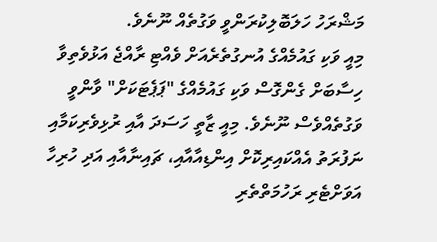މަޝްރަހު ހަލަބޮލިކުރަންވީ ވަގުތެއް ނޫނެވެ.
މިއީ ވަކި ގައުމެއްގެ އުނގުތެރެއަށް ވެއްޓި ރާއްޖެ އަޅުވެތިވާ ހިސާބަށް ގެންގޮސް ވަކި ގައުމެއްގެ "ޕަޕެޓަކަށް" ވާންވީ ވަގުތެއްވެސް ނޫނެވެ. މިއީ ޒާތީ ހަސަދަ އާއި ރުޅިވެރިކަމާއި ނަފުރަތު އެއްކައިރިކޮށް އިންޑިއާއާއި، ޗައިނާއާއި އަދި ހުރިހާ އަވަށްޓެރި ރަހުމަތްތެރި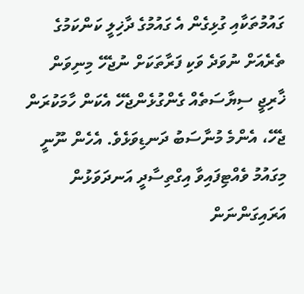ގައުމުތަކާއި ގުޅިގެން އެ ގައުމުގެ ދާޚިލީ ކަންކަމުގެ ތެރެއަށް ނުވަދެ ވަކި ފަރާތަކަށް ނުޖެހޭ މިނިވަން ޚާރިޖީ ސިޔާސަތެއް ގެންގުޅެންޖެހޭ އެކަން ހާމަކުރަން ޖެހޭ، އެންމެ މުނާސަބު ދަނޑިވަޅެވެ. އެހެން ނޫނީ މިގައުމު ވެއްޓިފައިވާ އިގްތިސާދީ އަނދަވަޅުން އަރައިގަންނަން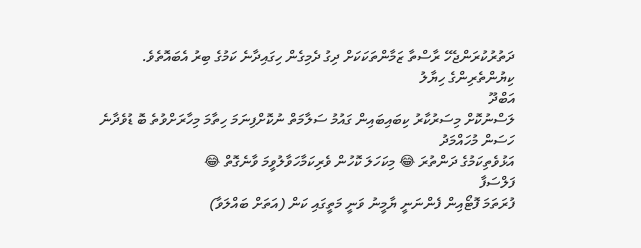ދަތުރުކުރަންޖެހޭ ރާސްތާ ޒަމާންތަކަކަށް ދިގު ދެމިގެން ހިގައިދާނެ ކަމުގެ ބިރު އެބައޮތެވެ.
ކިޔުންތެރިންގެ ހިޔާލު
އަބްދޫ
ލަސްނުކޮށް މިސަރުކާރު ކިބައިބައިން ގައުމު ސަލާމަތް ނުކޮށްފިނަމަ ހިތާމަ މިހާރަށްވުތެ ބޮ ޑުވެދާނެ
ހަސަން މުހައްމަދު
އަޅުވެތިކަމުގެ ދަންތުރަ 😂 މިކަހަލަ ކޮހުން ވެރިކަމާހަވާލުވީމަ ވާނެގޮތް 😂
ފަލްސަފާ
ފުރަތަމަ ފޮޓޯއިން ފެންނަނީ ޔާމީނު ވަނީ މަތީގައި ކަން (އަތަށް ބައްލަވާ)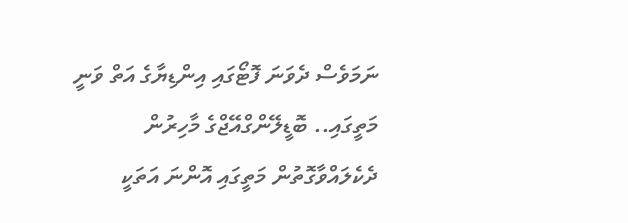ނަމަވެސް ދެވަނަ ފޮޓޯގައި އިންޑިޔާގެ އަތް ވަނީ މަތީގައި.. ބޮޑީލޭންގްއޭޖްގެ މާހިރުން ދެކެލައްވާގޮތުން މަތީގައި އޮންނަ އަތަކީ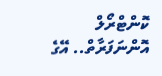ކޮންޓްރޯލް އޮންނަފަރާތް.. އޭގެ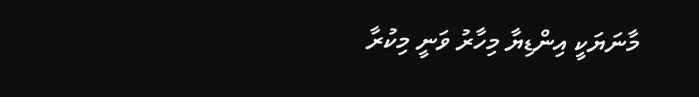މާނަޔަކީ އިންޑިޔާ މިހާރު ވަނީ މިކުރާ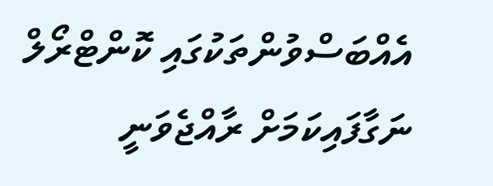އެއްބަސްވުންތަކުގައި ކޮންޓްރޯލް ނަގާފައިކަމަށް ރާއްޖެވަނީ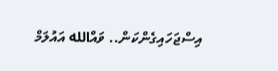އިސްޖަހައިގެންކަން.. ވައްالله އައުލަމް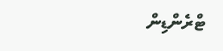ޓްރެންޑިން